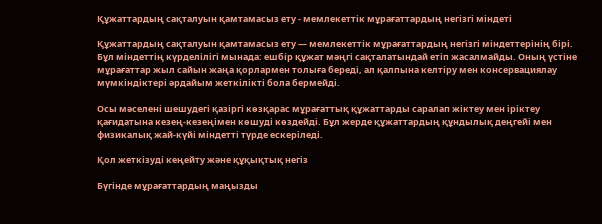Құжаттардың сақталуын қамтамасыз ету - мемлекеттік мұрағаттардың негізгі міндеті

Құжаттардың сақталуын қамтамасыз ету — мемлекеттік мұрағаттардың негізгі міндеттерінің бірі. Бұл міндеттің күрделілігі мынада: ешбір құжат мәңгі сақталатындай етіп жасалмайды. Оның үстіне мұрағаттар жыл сайын жаңа қорлармен толыға береді, ал қалпына келтіру мен консервациялау мүмкіндіктері әрдайым жеткілікті бола бермейді.

Осы мәселені шешудегі қазіргі көзқарас мұрағаттық құжаттарды саралап жіктеу мен іріктеу қағидатына кезең-кезеңімен көшуді көздейді. Бұл жерде құжаттардың құндылық деңгейі мен физикалық жай-күйі міндетті түрде ескеріледі.

Қол жеткізуді кеңейту және құқықтық негіз

Бүгінде мұрағаттардың маңызды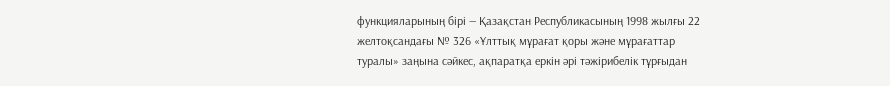функцияларының бірі — Қазақстан Республикасының 1998 жылғы 22 желтоқсандағы № 326 «Ұлттық мұрағат қоры және мұрағаттар туралы» заңына сәйкес, ақпаратқа еркін әрі тәжірибелік тұрғыдан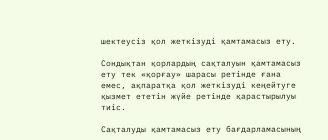шектеусіз қол жеткізуді қамтамасыз ету.

Сондықтан қорлардың сақталуын қамтамасыз ету тек «қорғау» шарасы ретінде ғана емес, ақпаратқа қол жеткізуді кеңейтуге қызмет ететін жүйе ретінде қарастырылуы тиіс.

Сақталуды қамтамасыз ету бағдарламасының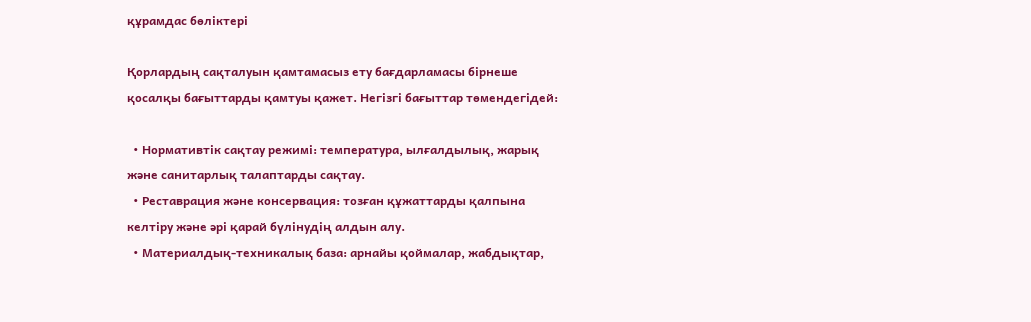құрамдас бөліктері

Қорлардың сақталуын қамтамасыз ету бағдарламасы бірнеше қосалқы бағыттарды қамтуы қажет. Негізгі бағыттар төмендегідей:

  • Нормативтік сақтау режимі: температура, ылғалдылық, жарық және санитарлық талаптарды сақтау.
  • Реставрация және консервация: тозған құжаттарды қалпына келтіру және әрі қарай бүлінудің алдын алу.
  • Материалдық-техникалық база: арнайы қоймалар, жабдықтар,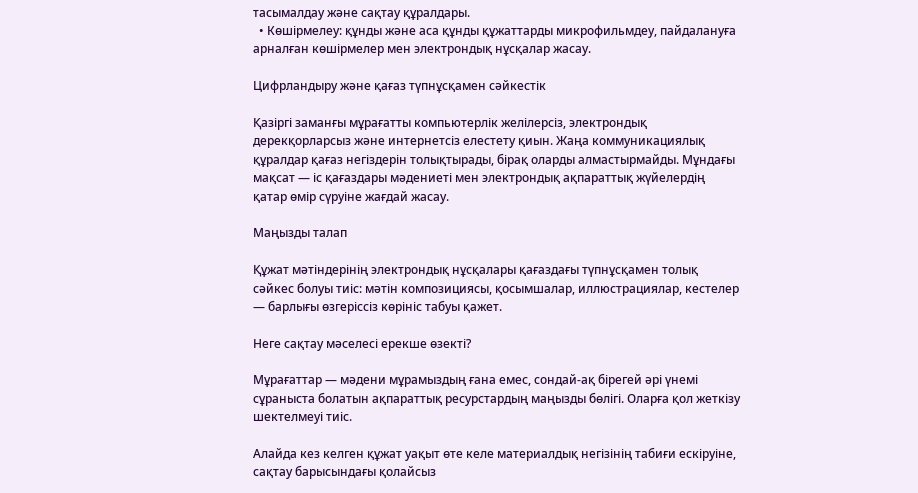тасымалдау және сақтау құралдары.
  • Көшірмелеу: құнды және аса құнды құжаттарды микрофильмдеу, пайдалануға арналған көшірмелер мен электрондық нұсқалар жасау.

Цифрландыру және қағаз түпнұсқамен сәйкестік

Қазіргі заманғы мұрағатты компьютерлік желілерсіз, электрондық дерекқорларсыз және интернетсіз елестету қиын. Жаңа коммуникациялық құралдар қағаз негіздерін толықтырады, бірақ оларды алмастырмайды. Мұндағы мақсат — іс қағаздары мәдениеті мен электрондық ақпараттық жүйелердің қатар өмір сүруіне жағдай жасау.

Маңызды талап

Құжат мәтіндерінің электрондық нұсқалары қағаздағы түпнұсқамен толық сәйкес болуы тиіс: мәтін композициясы, қосымшалар, иллюстрациялар, кестелер — барлығы өзгеріссіз көрініс табуы қажет.

Неге сақтау мәселесі ерекше өзекті?

Мұрағаттар — мәдени мұрамыздың ғана емес, сондай-ақ бірегей әрі үнемі сұраныста болатын ақпараттық ресурстардың маңызды бөлігі. Оларға қол жеткізу шектелмеуі тиіс.

Алайда кез келген құжат уақыт өте келе материалдық негізінің табиғи ескіруіне, сақтау барысындағы қолайсыз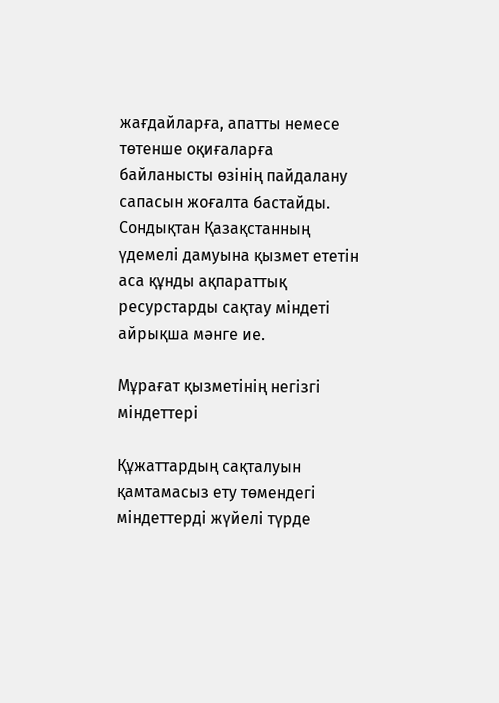жағдайларға, апатты немесе төтенше оқиғаларға байланысты өзінің пайдалану сапасын жоғалта бастайды. Сондықтан Қазақстанның үдемелі дамуына қызмет ететін аса құнды ақпараттық ресурстарды сақтау міндеті айрықша мәнге ие.

Мұрағат қызметінің негізгі міндеттері

Құжаттардың сақталуын қамтамасыз ету төмендегі міндеттерді жүйелі түрде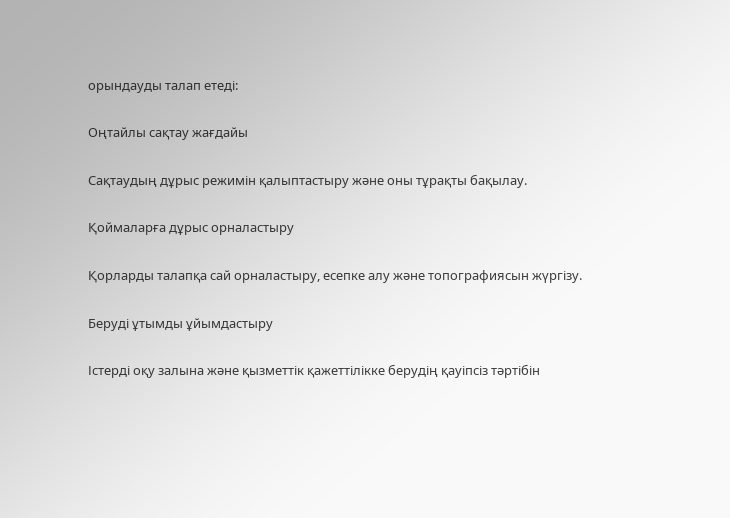орындауды талап етеді:

Оңтайлы сақтау жағдайы

Сақтаудың дұрыс режимін қалыптастыру және оны тұрақты бақылау.

Қоймаларға дұрыс орналастыру

Қорларды талапқа сай орналастыру, есепке алу және топографиясын жүргізу.

Беруді ұтымды ұйымдастыру

Істерді оқу залына және қызметтік қажеттілікке берудің қауіпсіз тәртібін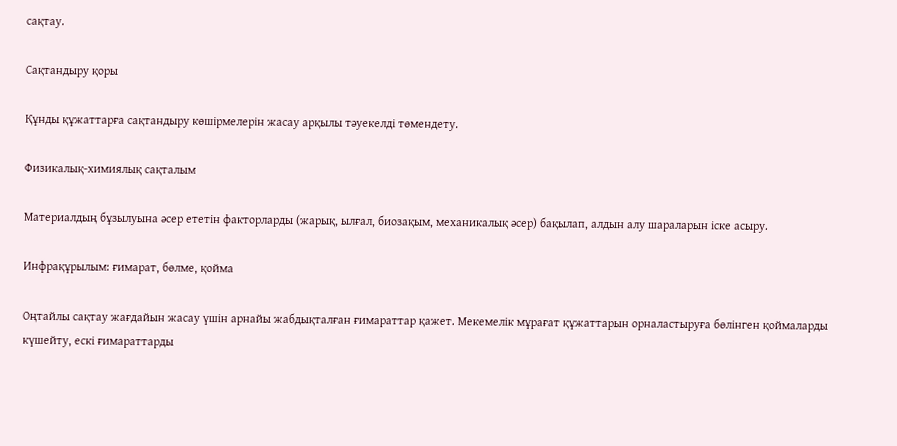сақтау.

Сақтандыру қоры

Құнды құжаттарға сақтандыру көшірмелерін жасау арқылы тәуекелді төмендету.

Физикалық-химиялық сақталым

Материалдың бұзылуына әсер ететін факторларды (жарық, ылғал, биозақым, механикалық әсер) бақылап, алдын алу шараларын іске асыру.

Инфрақұрылым: ғимарат, бөлме, қойма

Оңтайлы сақтау жағдайын жасау үшін арнайы жабдықталған ғимараттар қажет. Мекемелік мұрағат құжаттарын орналастыруға бөлінген қоймаларды күшейту, ескі ғимараттарды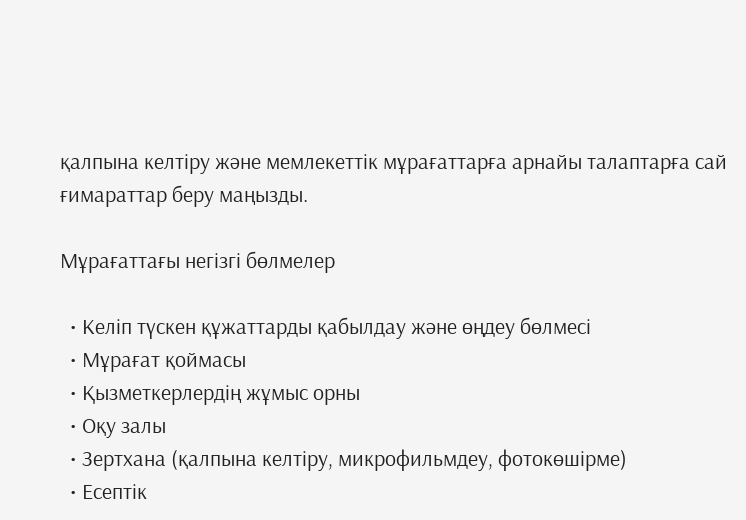қалпына келтіру және мемлекеттік мұрағаттарға арнайы талаптарға сай ғимараттар беру маңызды.

Мұрағаттағы негізгі бөлмелер

  • Келіп түскен құжаттарды қабылдау және өңдеу бөлмесі
  • Мұрағат қоймасы
  • Қызметкерлердің жұмыс орны
  • Оқу залы
  • Зертхана (қалпына келтіру, микрофильмдеу, фотокөшірме)
  • Есептік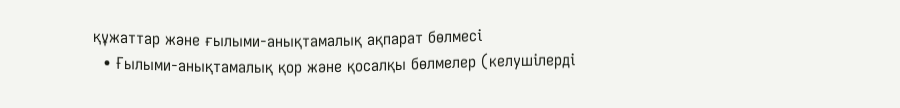құжаттар және ғылыми-анықтамалық ақпарат бөлмесі
  • Ғылыми-анықтамалық қор және қосалқы бөлмелер (келушілерді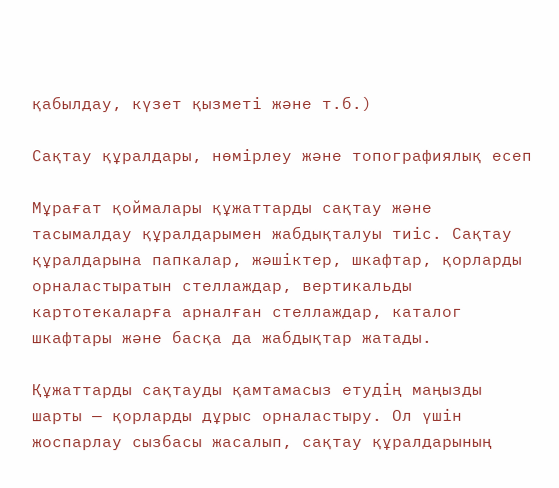қабылдау, күзет қызметі және т.б.)

Сақтау құралдары, нөмірлеу және топографиялық есеп

Мұрағат қоймалары құжаттарды сақтау және тасымалдау құралдарымен жабдықталуы тиіс. Сақтау құралдарына папкалар, жәшіктер, шкафтар, қорларды орналастыратын стеллаждар, вертикальды картотекаларға арналған стеллаждар, каталог шкафтары және басқа да жабдықтар жатады.

Құжаттарды сақтауды қамтамасыз етудің маңызды шарты — қорларды дұрыс орналастыру. Ол үшін жоспарлау сызбасы жасалып, сақтау құралдарының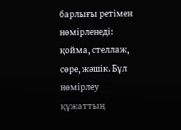барлығы ретімен нөмірленеді: қойма, стеллаж, сөре, жәшік. Бұл нөмірлеу құжаттың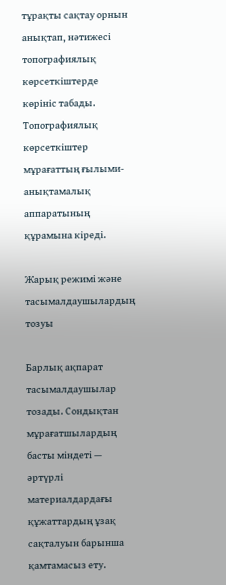тұрақты сақтау орнын анықтап, нәтижесі топографиялық көрсеткіштерде көрініс табады. Топографиялық көрсеткіштер мұрағаттың ғылыми-анықтамалық аппаратының құрамына кіреді.

Жарық режимі және тасымалдаушылардың тозуы

Барлық ақпарат тасымалдаушылар тозады. Сондықтан мұрағатшылардың басты міндеті — әртүрлі материалдардағы құжаттардың ұзақ сақталуын барынша қамтамасыз ету.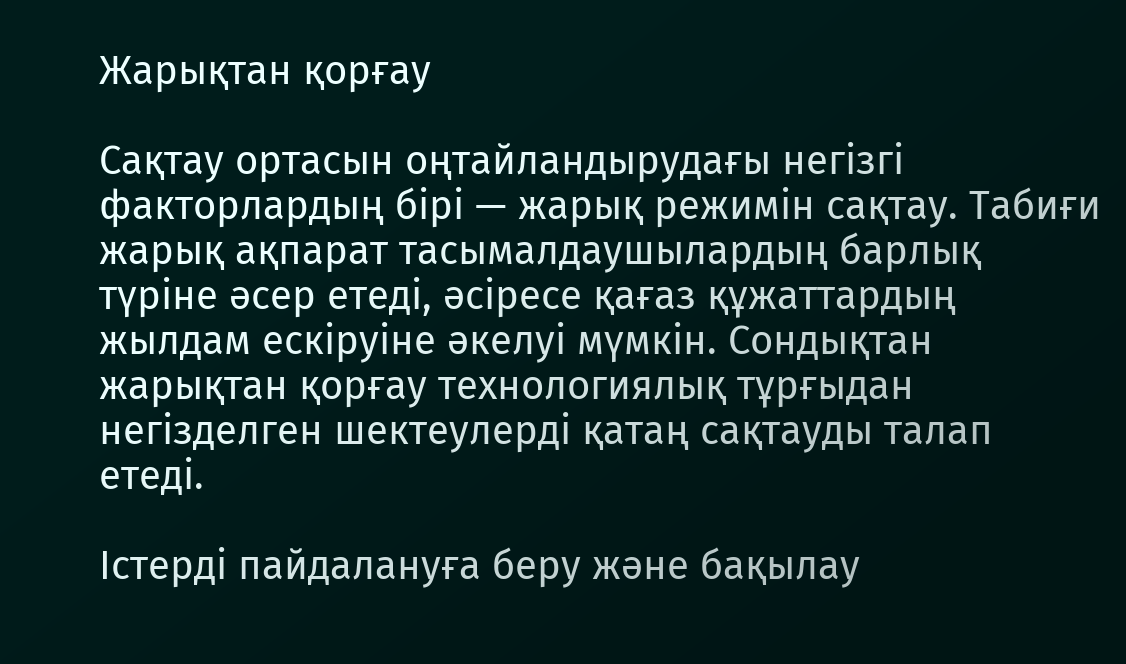Жарықтан қорғау

Сақтау ортасын оңтайландырудағы негізгі факторлардың бірі — жарық режимін сақтау. Табиғи жарық ақпарат тасымалдаушылардың барлық түріне әсер етеді, әсіресе қағаз құжаттардың жылдам ескіруіне әкелуі мүмкін. Сондықтан жарықтан қорғау технологиялық тұрғыдан негізделген шектеулерді қатаң сақтауды талап етеді.

Істерді пайдалануға беру және бақылау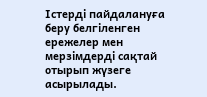Істерді пайдалануға беру белгіленген ережелер мен мерзімдерді сақтай отырып жүзеге асырылады.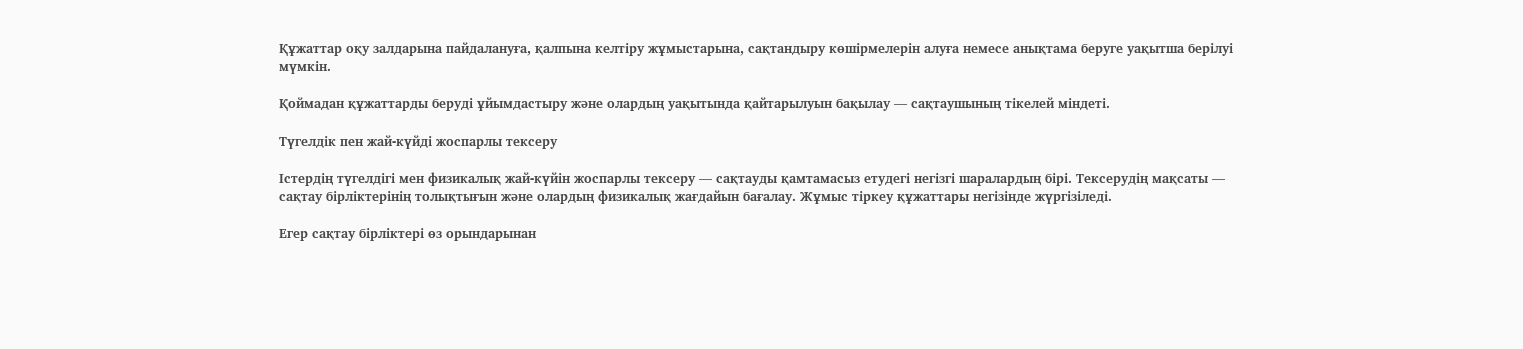Құжаттар оқу залдарына пайдалануға, қалпына келтіру жұмыстарына, сақтандыру көшірмелерін алуға немесе анықтама беруге уақытша берілуі мүмкін.

Қоймадан құжаттарды беруді ұйымдастыру және олардың уақытында қайтарылуын бақылау — сақтаушының тікелей міндеті.

Түгелдік пен жай-күйді жоспарлы тексеру

Істердің түгелдігі мен физикалық жай-күйін жоспарлы тексеру — сақтауды қамтамасыз етудегі негізгі шаралардың бірі. Тексерудің мақсаты — сақтау бірліктерінің толықтығын және олардың физикалық жағдайын бағалау. Жұмыс тіркеу құжаттары негізінде жүргізіледі.

Егер сақтау бірліктері өз орындарынан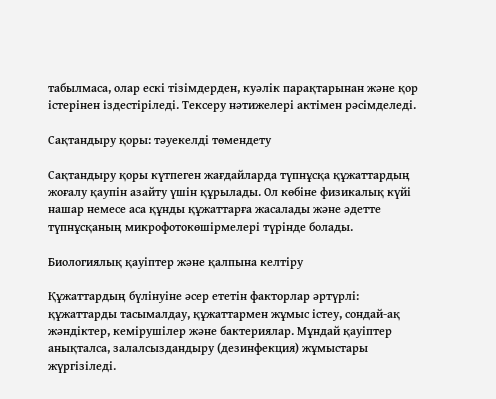табылмаса, олар ескі тізімдерден, куәлік парақтарынан және қор істерінен іздестіріледі. Тексеру нәтижелері актімен рәсімделеді.

Сақтандыру қоры: тәуекелді төмендету

Сақтандыру қоры күтпеген жағдайларда түпнұсқа құжаттардың жоғалу қаупін азайту үшін құрылады. Ол көбіне физикалық күйі нашар немесе аса құнды құжаттарға жасалады және әдетте түпнұсқаның микрофотокөшірмелері түрінде болады.

Биологиялық қауіптер және қалпына келтіру

Құжаттардың бүлінуіне әсер ететін факторлар әртүрлі: құжаттарды тасымалдау, құжаттармен жұмыс істеу, сондай-ақ жәндіктер, кемірушілер және бактериялар. Мұндай қауіптер анықталса, залалсыздандыру (дезинфекция) жұмыстары жүргізіледі.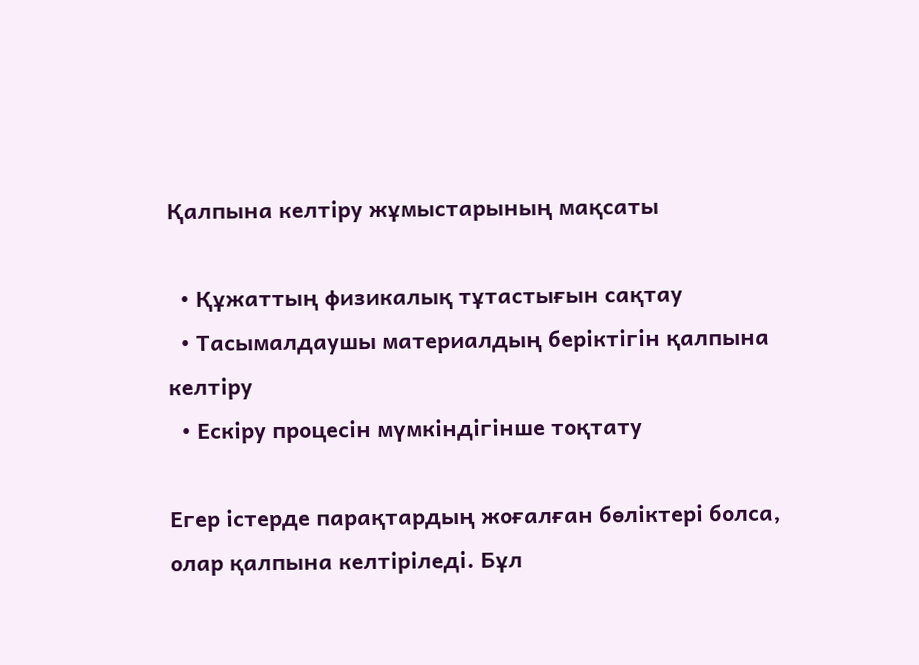Қалпына келтіру жұмыстарының мақсаты

  • Құжаттың физикалық тұтастығын сақтау
  • Тасымалдаушы материалдың беріктігін қалпына келтіру
  • Ескіру процесін мүмкіндігінше тоқтату

Егер істерде парақтардың жоғалған бөліктері болса, олар қалпына келтіріледі. Бұл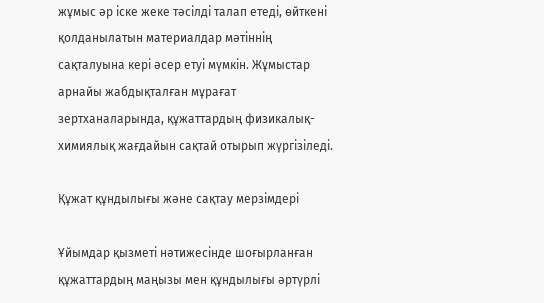жұмыс әр іске жеке тәсілді талап етеді, өйткені қолданылатын материалдар мәтіннің сақталуына кері әсер етуі мүмкін. Жұмыстар арнайы жабдықталған мұрағат зертханаларында, құжаттардың физикалық-химиялық жағдайын сақтай отырып жүргізіледі.

Құжат құндылығы және сақтау мерзімдері

Ұйымдар қызметі нәтижесінде шоғырланған құжаттардың маңызы мен құндылығы әртүрлі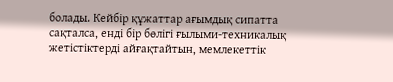болады. Кейбір құжаттар ағымдық сипатта сақталса, енді бір бөлігі ғылыми-техникалық жетістіктерді айғақтайтын, мемлекеттік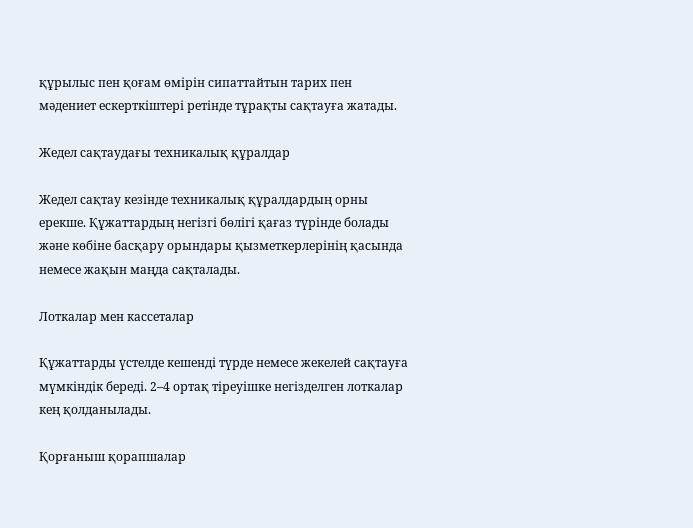құрылыс пен қоғам өмірін сипаттайтын тарих пен мәдениет ескерткіштері ретінде тұрақты сақтауға жатады.

Жедел сақтаудағы техникалық құралдар

Жедел сақтау кезінде техникалық құралдардың орны ерекше. Құжаттардың негізгі бөлігі қағаз түрінде болады және көбіне басқару орындары қызметкерлерінің қасында немесе жақын маңда сақталады.

Лоткалар мен кассеталар

Құжаттарды үстелде кешенді түрде немесе жекелей сақтауға мүмкіндік береді. 2–4 ортақ тіреуішке негізделген лоткалар кең қолданылады.

Қорғаныш қорапшалар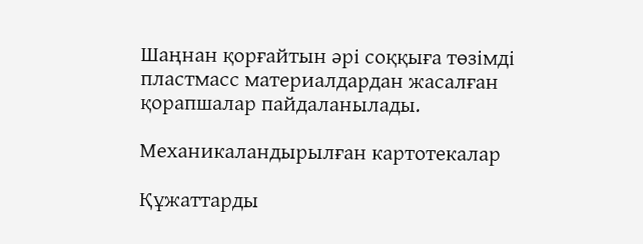Шаңнан қорғайтын әрі соққыға төзімді пластмасс материалдардан жасалған қорапшалар пайдаланылады.

Механикаландырылған картотекалар

Құжаттарды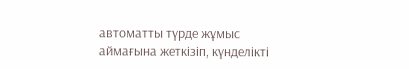автоматты түрде жұмыс аймағына жеткізіп, күнделікті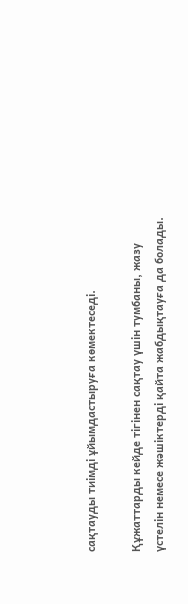сақтауды тиімді ұйымдастыруға көмектеседі.

Құжаттарды кейде тігінен сақтау үшін тумбаны, жазу үстелін немесе жәшіктерді қайта жабдықтауға да болады.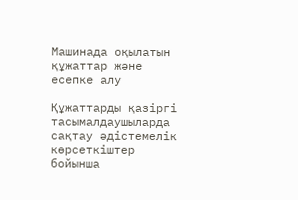Машинада оқылатын құжаттар және есепке алу

Құжаттарды қазіргі тасымалдаушыларда сақтау әдістемелік көрсеткіштер бойынша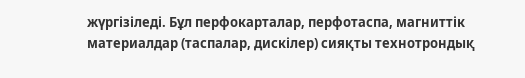жүргізіледі. Бұл перфокарталар, перфотаспа, магниттік материалдар (таспалар, дискілер) сияқты технотрондық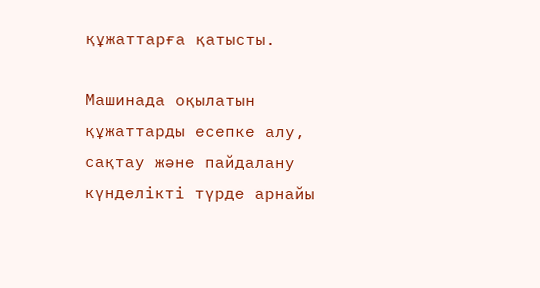құжаттарға қатысты.

Машинада оқылатын құжаттарды есепке алу, сақтау және пайдалану күнделікті түрде арнайы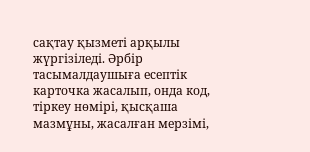сақтау қызметі арқылы жүргізіледі. Әрбір тасымалдаушыға есептік карточка жасалып, онда код, тіркеу нөмірі, қысқаша мазмұны, жасалған мерзімі,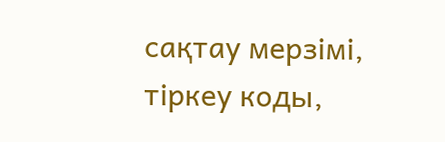сақтау мерзімі, тіркеу коды,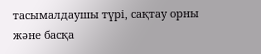тасымалдаушы түрі, сақтау орны және басқа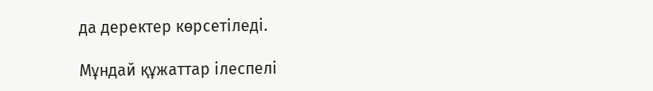да деректер көрсетіледі.

Мұндай құжаттар ілеспелі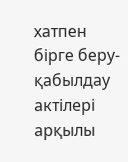хатпен бірге беру-қабылдау актілері арқылы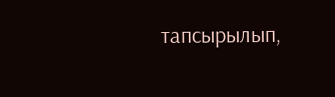тапсырылып,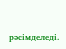рәсімделеді.